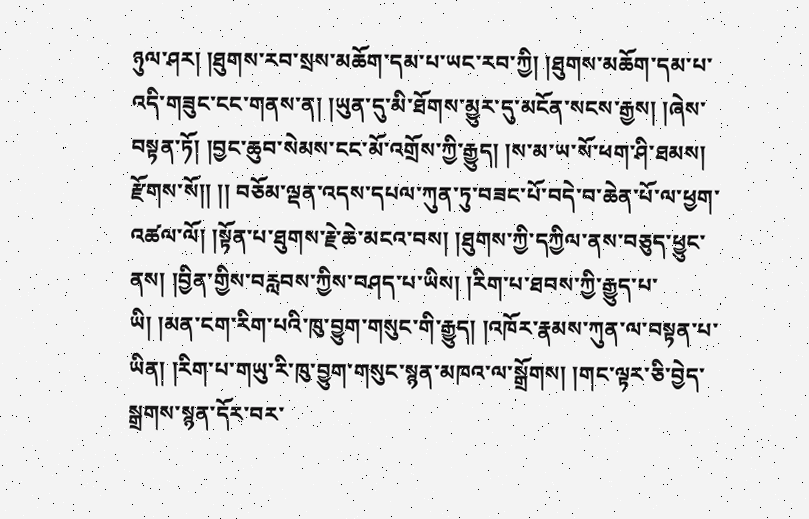ཉུལ་ཤར། །ཐུགས་རབ་སྲས་མཆོག་དམ་པ་ཡང་རབ་ཀྱི། །ཐུགས་མཆོག་དམ་པ་འདི་གཟུང་ངང་གནས་ན། །ཡུན་དུ་མི་ཐོགས་མྱུར་དུ་མངོན་སངས་རྒྱས། །ཞེས་བསྟན་ཏོ། །བྱང་ཆུབ་སེམས་ངང་མོ་འགྲོས་ཀྱི་རྒྱུད། །ས་མ་ཡ་སོ་ཕག་ཤི་ཐམས། རྫོགས་སོ།། །། བཅོམ་ལྡན་འདས་དཔལ་ཀུན་ཏུ་བཟང་པོ་བདེ་བ་ཆེན་པོ་ལ་ཕྱག་འཚལ་ལོ། །སྟོན་པ་ཐུགས་རྗེ་ཆེ་མངའ་བས། །ཐུགས་ཀྱི་དཀྱིལ་ནས་བཅུད་ཕྱུང་ནས། །བྱིན་གྱིས་བརླབས་ཀྱིས་བཤད་པ་ཡིས། །རིག་པ་ཐབས་ཀྱི་རྒྱུད་པ་ཡི། །མན་ངག་རིག་པའི་ཁུ་བྱུག་གསུང་གི་རྒྱུད། །འཁོར་རྣམས་ཀུན་ལ་བསྟན་པ་ཡིན། །རིག་པ་གཡུ་རི་ཁུ་བྱུག་གསུང་སྙན་མཁའ་ལ་སྒྲོགས། །གང་ལྟར་ཅི་བྱེད་སྒྲགས་སྙན་དོར་བར་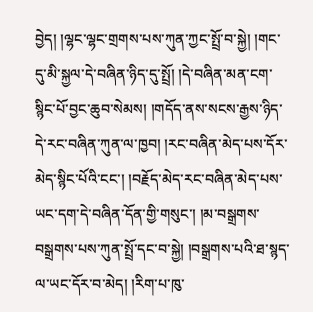བྱེད། །ལྷང་ལྷང་གྲགས་པས་ཀུན་ཀྱང་སྤྲོ་བ་སྐྱེ། །གང་དུ་མི་སྐྱལ་དེ་བཞིན་ཉིད་དུ་སྤྲོ། །དེ་བཞིན་མན་ངག་སྙིང་པོ་བྱང་ཆུབ་སེམས། །གདོད་ནས་སངས་རྒྱས་ཉིད་དེ་རང་བཞིན་ཀུན་ལ་ཁྱབ། །རང་བཞིན་མེད་པས་དོར་མེད་སྙིང་པོའི་ངང་། །བརྗོད་མེད་རང་བཞིན་མེད་པས་ཡང་དག་དེ་བཞིན་དོན་གྱི་གསུང་། །མ་བསྒྲགས་བསྒྲགས་པས་ཀུན་སྤྲོ་དང་བ་སྐྱེ། །བསྒྲགས་པའི་ཐ་སྙད་ལ་ཡང་དོར་བ་མེད། །རིག་པ་ཁུ་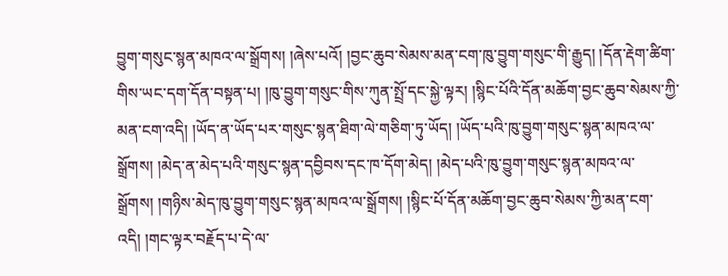བྱུག་གསུང་སྙན་མཁའ་ལ་སྒྲོགས། །ཞེས་པའོ། །བྱང་ཆུབ་སེམས་མན་ངག་ཁུ་བྱུག་གསུང་གི་རྒྱུད། །དོན་རྡེག་ཚིག་གིས་ཡང་དག་དོན་བསྟན་པ། །ཁུ་བྱུག་གསུང་གིས་ཀུན་སྤྲོ་དང་སྐྱེ་ལྟར། །སྙིང་པོའི་དོན་མཆོག་བྱང་ཆུབ་སེམས་ཀྱི་མན་ངག་འདི། །ཡོད་ན་ཡོད་པར་གསུང་སྙན་ཐིག་ལེ་གཅིག་ཏུ་ཡོད། །ཡོད་པའི་ཁུ་བྱུག་གསུང་སྙན་མཁའ་ལ་སྒྲོགས། །མེད་ན་མེད་པའི་གསུང་སྙན་དབྱིབས་དང་ཁ་དོག་མེད། །མེད་པའི་ཁུ་བྱུག་གསུང་སྙན་མཁའ་ལ་སྒྲོགས། །གཉིས་མེད་ཁུ་བྱུག་གསུང་སྙན་མཁའ་ལ་སྒྲོགས། །སྙིང་པོ་དོན་མཆོག་བྱང་ཆུབ་སེམས་ཀྱི་མན་ངག་འདི། །གང་ལྟར་བརྗོད་པ་དེ་ལ་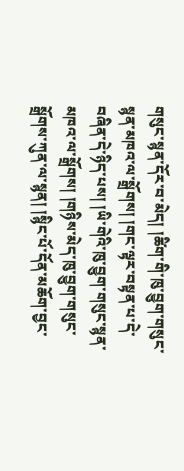གསུང་སྙན་དོར་བ་མེད། །ཚིག་གི་ཁུ་བྱུག་གསུང་སྙན་མཁའ་ལ་སྒྲོགས། །གང་ལྟར་བསྟན་པ་དེ་བཞིན་དེ་ཉིད་པས། །ཡི་གེའི་ཁུ་བྱུག་གསུང་སྙན་མཁའ་ལ་སྒྲོགས། །གཉིས་མེད་ཁུ་བྱུག་གསུང་སྒྲོགས་ཀུན་ལ་སྙན། །སྙིང་པོ་དོན་མཆོག་བྱང་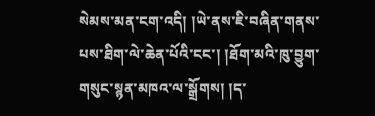སེམས་མན་ངག་འདི། །ཡེ་ནས་ཇི་བཞིན་གནས་པས་ཐིག་ལེ་ཆེན་པོའི་ངང་། །ཐོག་མའི་ཁུ་བྱུག་གསུང་སྙན་མཁའ་ལ་སྒྲོགས། །ད་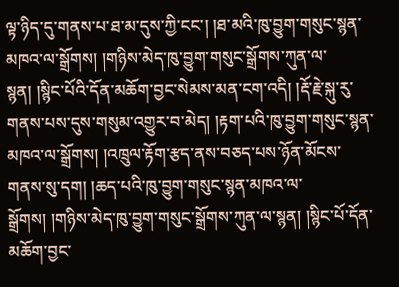ལྟ་ཉིད་དུ་གནས་པ་ཐ་མ་དུས་ཀྱི་ངང་། །ཐ་མའི་ཁུ་བྱུག་གསུང་སྙན་མཁའ་ལ་སྒྲོགས། །གཉིས་མེད་ཁུ་བྱུག་གསུང་སྒྲོགས་ཀུན་ལ་སྙན། །སྙིང་པོའི་དོན་མཆོག་བྱང་སེམས་མན་ངག་འདི། །རྡོ་རྗེ་སྐུ་རུ་གནས་པས་དུས་གསུམ་འགྱུར་བ་མེད། །རྟག་པའི་ཁུ་བྱུག་གསུང་སྙན་མཁའ་ལ་སྒྲོགས། །འཁྲུལ་རྟོག་རྩད་ནས་བཅད་པས་ཉོན་མོངས་གནས་སུ་དག། །ཆད་པའི་ཁུ་བྱུག་གསུང་སྙན་མཁའ་ལ་སྒྲོགས། །གཉིས་མེད་ཁུ་བྱུག་གསུང་སྒྲོགས་ཀུན་ལ་སྙན། །སྙིང་པོ་དོན་མཆོག་བྱང་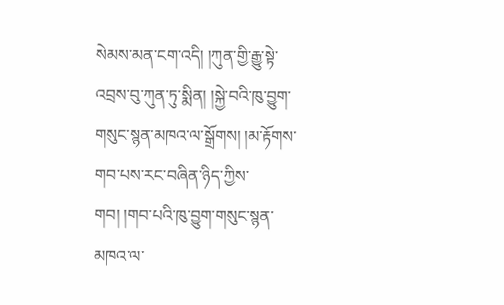སེམས་མན་ངག་འདི། །ཀུན་གྱི་རྒྱུ་སྟེ་འབྲས་བུ་ཀུན་ཏུ་སྨིན། །སྐྱེ་བའི་ཁུ་བྱུག་གསུང་སྙན་མཁའ་ལ་སྒྲོགས། །མ་རྟོགས་གབ་པས་རང་བཞིན་ཉིད་ཀྱིས་གབ། །གབ་པའི་ཁུ་བྱུག་གསུང་སྙན་མཁའ་ལ་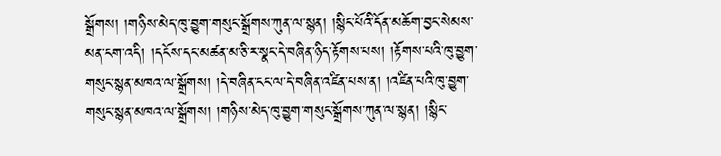སྒྲོགས། །གཉིས་མེད་ཁུ་བྱུག་གསུང་སྒྲོགས་ཀུན་ལ་སྙན། །སྙིང་པོའི་དོན་མཆོག་བྱང་སེམས་མན་ངག་འདི། །དངོས་དང་མཚན་མ་ཅི་ར་སྣང་དེ་བཞིན་ཉིད་རྟོགས་པས། །རྟོགས་པའི་ཁུ་བྱུག་གསུང་སྙན་མཁའ་ལ་སྒྲོགས། །དེ་བཞིན་ངང་ལ་དེ་བཞིན་འཛིན་པས་ན། །འཛིན་པའི་ཁུ་བྱུག་གསུང་སྙན་མཁའ་ལ་སྒྲོགས། །གཉིས་མེད་ཁུ་བྱུག་གསུང་སྒྲོགས་ཀུན་ལ་སྙན། །སྙིང་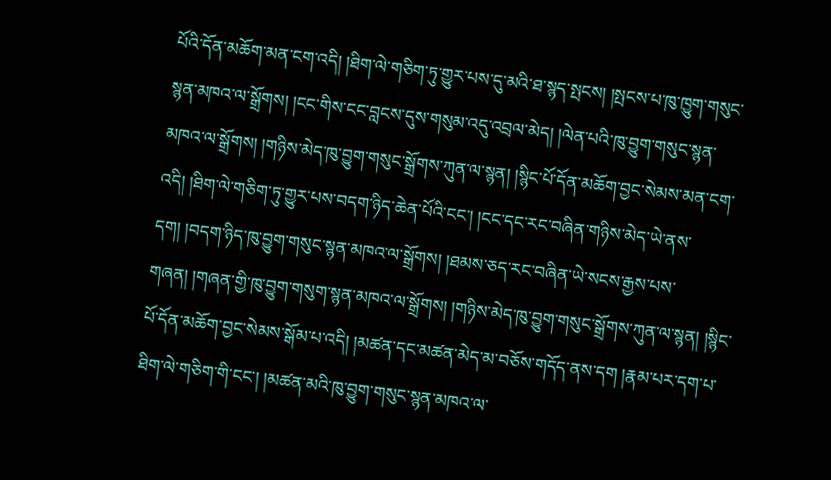པོའི་དོན་མཆོག་མན་ངག་འདི། །ཐིག་ལེ་གཅིག་ཏུ་གྱུར་པས་དུ་མའི་ཐ་སྙད་སྤངས། །སྤངས་པ་ཁུ་ཁྱུག་གསུང་སྙན་མཁའ་ལ་སྒྲོགས། །ངང་གིས་ངང་བླངས་དུས་གསུམ་འདུ་འབྲལ་མེད། །ལེན་པའི་ཁུ་བྱུག་གསུང་སྙན་མཁའ་ལ་སྒྲོགས། །གཉིས་མེད་ཁུ་བྱུག་གསུང་སྒྲོགས་ཀུན་ལ་སྙན། །སྙིང་པོ་དོན་མཆོག་བྱང་སེམས་མན་ངག་འདི། །ཐིག་ལེ་གཅིག་ཏུ་གྱུར་པས་བདག་ཉིད་ཆེན་པོའི་ངང་། །ངང་དང་རང་བཞིན་གཉིས་མེད་ཡེ་ནས་དག། །བདག་ཉིད་ཁུ་བྱུག་གསུང་སྙན་མཁའ་ལ་སྒྲོགས། །ཐམས་ཅད་རང་བཞིན་ཡེ་སངས་རྒྱས་པས་གཞན། །གཞན་གྱི་ཁུ་བྱུག་གསུག་སྙན་མཁའ་ལ་སྒྲོགས། །གཉིས་མེད་ཁུ་བྱུག་གསུང་སྒྲོགས་ཀུན་ལ་སྙན། །སྙིང་པོ་དོན་མཆོག་བྱང་སེམས་སྒོམ་པ་འདི། །མཚན་དང་མཚན་མེད་མ་བཅོས་གདོད་ནས་དག །རྣམ་པར་དག་པ་ཐིག་ལེ་གཅིག་གི་ངང་། །མཚན་མའི་ཁུ་བྱུག་གསུང་སྙན་མཁའ་ལ་